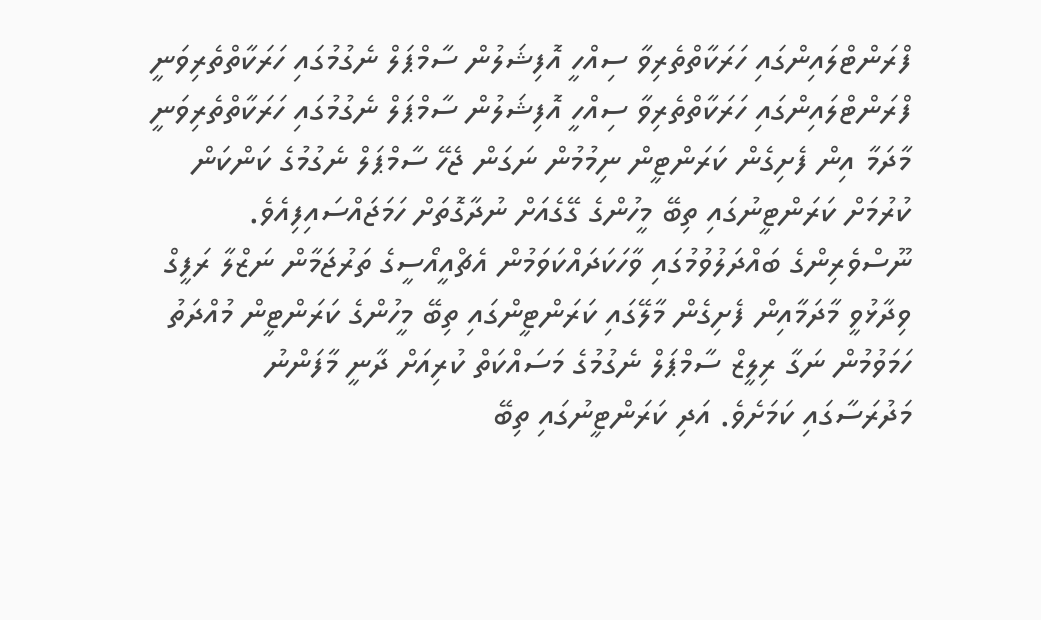ފްރަންޓްލައިންގައި ހަރަކާތްތެރިވާ ސިއްހީ އޮފިޝަލުން ސާމްޕަލް ނެގުމުގައި ހަރަކާތްތެރިވަނީ
ފްރަންޓްލައިންގައި ހަރަކާތްތެރިވާ ސިއްހީ އޮފިޝަލުން ސާމްޕަލް ނެގުމުގައި ހަރަކާތްތެރިވަނީ
މާދަމާ އިން ފެށިގެން ކަރަންޓީން ނިމުމުން ނަގަން ޖެހޭ ސާމްޕަލް ނެގުމުގެ ކަންކަން ކުރުމަށް ކަރަންޓީނުގައި ތިބޭ މީހުންގެ ގޭގެއަށް ނުދާގޮތަށް ހަމަޖައްސައިފިއެވެ.
ނޫސްވެރިންގެ ބައްދަލުވުމުގައި ވާހަކަދައްކަވަމުން އެޗްއީއޯސީގެ ތަރުޖަމާން ނަޒްލާ ރަފީގް ވިދާޅުވީ މާދަމާއިން ފެށިގެން މާލޭގައި ކަރަންޓީންގައި ތިބޭ މީހުންގެ ކަރަންޓީން މުއްދަތު ހަމަވުމުން ނަގާ ރިލީޒް ސާމްޕަލް ނެގުމުގެ މަސައްކަތް ކުރިއަށް ދާނީ މާފަންނު މަދުރަސާގައި ކަމަށެވެ. އަދި ކަރަންޓީނުގައި ތިބޭ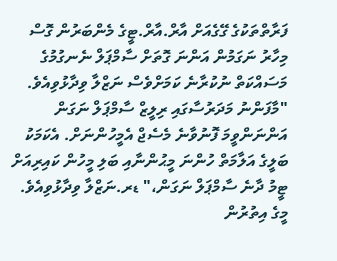ފަރާތްތަކުގެ ގޭގެއަށް އާރް.އާރް.ޓީގެ މެންބަރުން ގޮސް މިހާރު ނަގަމުން އަންނަ ގޮތަށް ސާމްޕަލް ނެނގުމުގެ މަސައްކަތް ނުކުރާނެ ކަމަށްވެސް ނަޒްލާ ވިދާޅުވިއެވެ.
"މާފަންނު މަދަރުސާގައި ރިލީޒް ސާމްޕަލް ނަގަން އަންނަންވީމަ ފޮނުވާނެ މެސެޖް އެމީހުންނަށް. އެކަމަކު ބަލީގެ އަލާމަތް ހުންނަ މީޙުންނާއި ބަލި މީހުން ކައިރިއަށް ޓީމު ދާނެ ސާމްޕަލް ނަގަން،" ޑރ.ނަޒްލާ ވިދާޅުވިއެވެ.
މީގެ އިތުރުން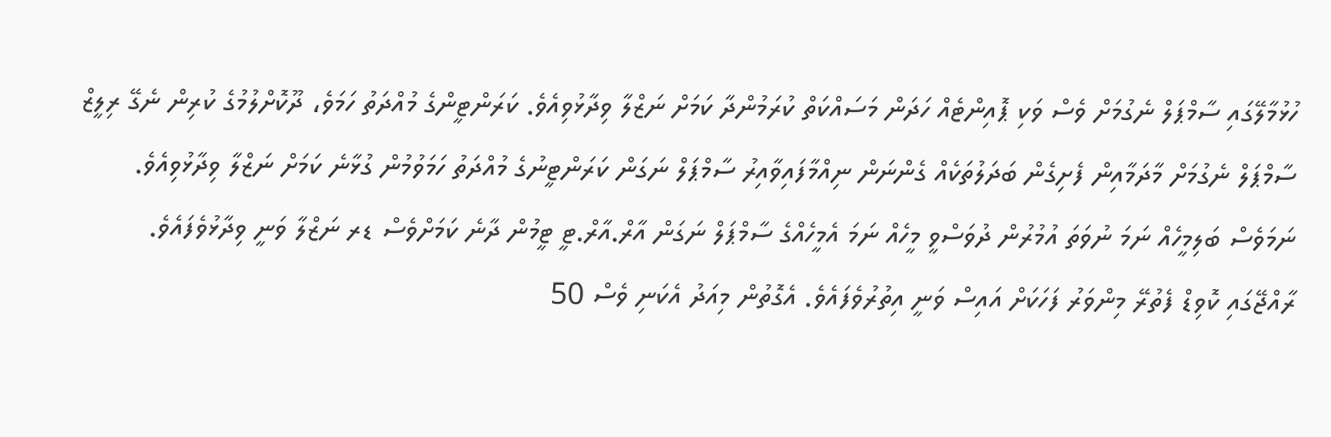ހުޅުމާލޭގައި ސާމްޕަލް ނެގުމަށް ވެސް ވަކި ޕޮއިންޓެއް ހަދަން މަސައްކަތް ކުރަމުންދާ ކަމަށް ނަޒްލާ ވިދާޅުވިއެވެ. ކަރަންޓީންގެ މުއްދަތު ހަމަވެ، ދޫކޮށްލުމުގެ ކުރިން ނެގޭ ރިލީޒް ސާމްޕަލް ނެގުމަށް މާދަމާއިން ފެށިގެން ބަދަލުތަކެއް ގެންނަން ނިއްމާފައިވާއިރު ސާމްޕަލް ނަގަން ކަރަންޓީނުގެ މުއްދަތު ހަމަވުމުން ގުޅާނެ ކަމަށް ނަޒްލާ ވިދާޅުވިއެވެ. ނަމަވެސް ބަލިމީހެއް ނަމަ ނުވަތަ އުމުރުން ދުވަސްވީ މީހެއް ނަމަ އެމީހެއްގެ ސާމްޕަލް ނަގަން އާރް.އާރް.ޓީ ޓީމުން ދާނެ ކަމަށްވެސް ޑރ ނަޒްލާ ވަނީ ވިދާޅުވެފައެވެ.
ރާއްޖޭގައި ކޮވިޑް ފެތުރޭ މިންވަރު ފަހަކަށް އައިސް ވަނީ އިތުރުވެފައެވެ. އެގޮތުން މިއަދު އެކަނި ވެސް 50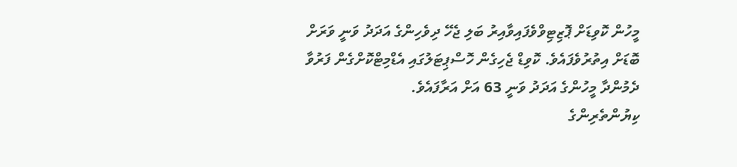މީހުން ކޮވިޑަށް ޕޮޒިޓިވްވެފައިވާއިރު ބަލި ޖެހޭ ދިވެހިންގެ އަދަދު ވަނީ ވަރަށް ބޮޑަށް އިތުރުވެފައެވެ. ކޮވިޑް ޖެހިގެން ހޮސްޕިޓަލުގައި އެޑްމިޓްކޮށްގެން ފަރުވާ ދެމުންދާ މީހުންގެ އަދަދު ވަނީ 63 އަށް އަރާފައެވެ.
ކިޔުންތެރިންގެ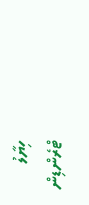ހިޔާލު
ޓްރެންޑިން